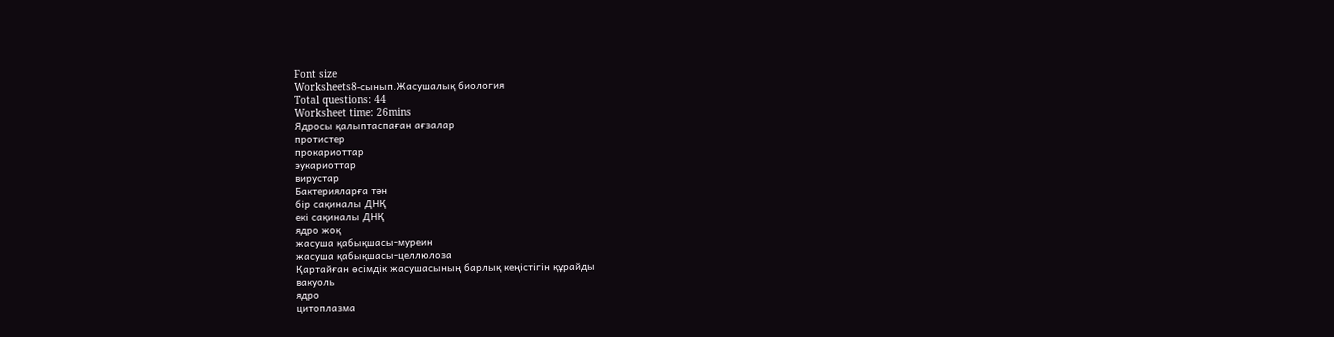Font size
Worksheets8-сынып.Жасушалық биология
Total questions: 44
Worksheet time: 26mins
Ядросы қалыптаспаған ағзалар
протистер
прокариоттар
эукариоттар
вирустар
Бактерияларға тән
бір сақиналы ДНҚ
екі сақиналы ДНҚ
ядро жоқ
жасуша қабықшасы-муреин
жасуша қабықшасы-целлюлоза
Қартайған өсімдік жасушасының барлық кеңістігін құрайды
вакуоль
ядро
цитоплазма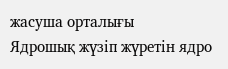жасуша орталығы
Ядрошық жүзіп жүретін ядро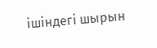ішіндегі шырын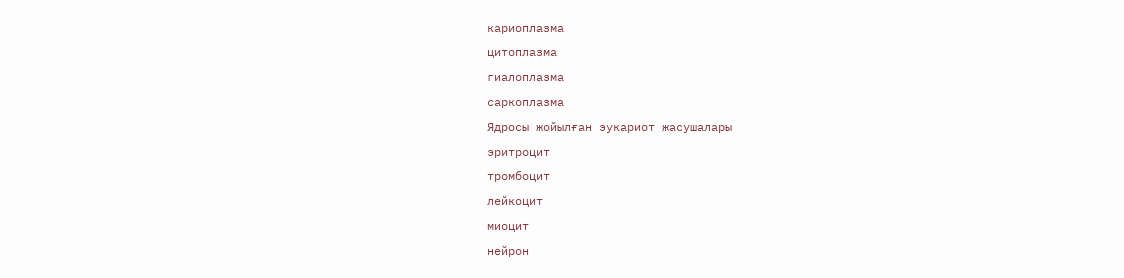кариоплазма
цитоплазма
гиалоплазма
саркоплазма
Ядросы жойылған эукариот жасушалары
эритроцит
тромбоцит
лейкоцит
миоцит
нейрон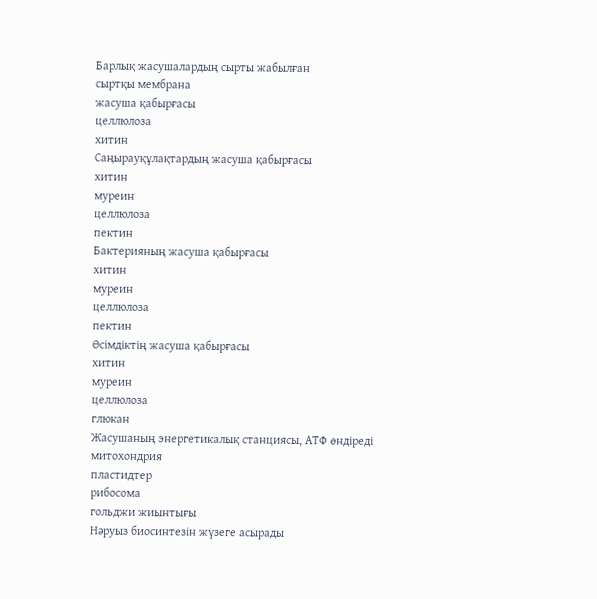Барлық жасушалардың сырты жабылған
сыртқы мембрана
жасуша қабырғасы
целлюлоза
хитин
Саңырауқұлақтардың жасуша қабырғасы
хитин
муреин
целлюлоза
пектин
Бактерияның жасуша қабырғасы
хитин
муреин
целлюлоза
пектин
Өсімдіктің жасуша қабырғасы
хитин
муреин
целлюлоза
глюкан
Жасушаның энергетикалық станциясы, АТФ өндіреді
митохондрия
пластидтер
рибосома
гольджи жиынтығы
Нәруыз биосинтезін жүзеге асырады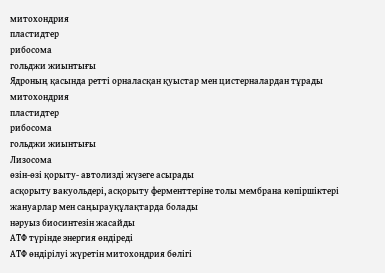митохондрия
пластидтер
рибосома
гольджи жиынтығы
Ядроның қасында ретті орналасқан қуыстар мен цистерналардан тұрады
митохондрия
пластидтер
рибосома
гольджи жиынтығы
Лизосома
өзін-өзі қорыту- автолизді жүзеге асырады
асқорыту вакуольдері, асқорыту ферменттеріне толы мембрана көпіршіктері
жануарлар мен саңырауқұлақтарда болады
нәруыз биосинтезін жасайды
АТФ түрінде энергия өндіреді
АТФ өндірілуі жүретін митохондрия бөлігі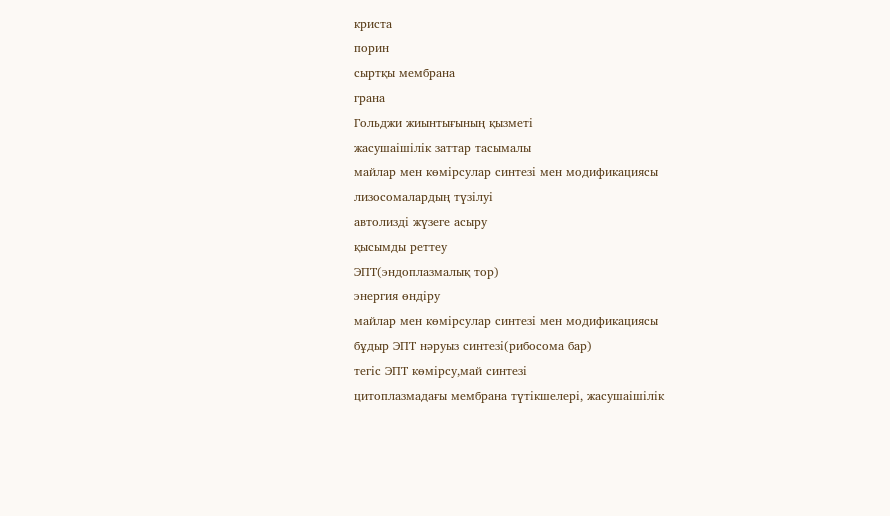криста
порин
сыртқы мембрана
грана
Гольджи жиынтығының қызметі
жасушаішілік заттар тасымалы
майлар мен көмірсулар синтезі мен модификациясы
лизосомалардың түзілуі
автолизді жүзеге асыру
қысымды реттеу
ЭПТ(эндоплазмалық тор)
энергия өндіру
майлар мен көмірсулар синтезі мен модификациясы
бұдыр ЭПТ нәруыз синтезі(рибосома бар)
тегіс ЭПТ көмірсу,май синтезі
цитоплазмадағы мембрана түтікшелері, жасушаішілік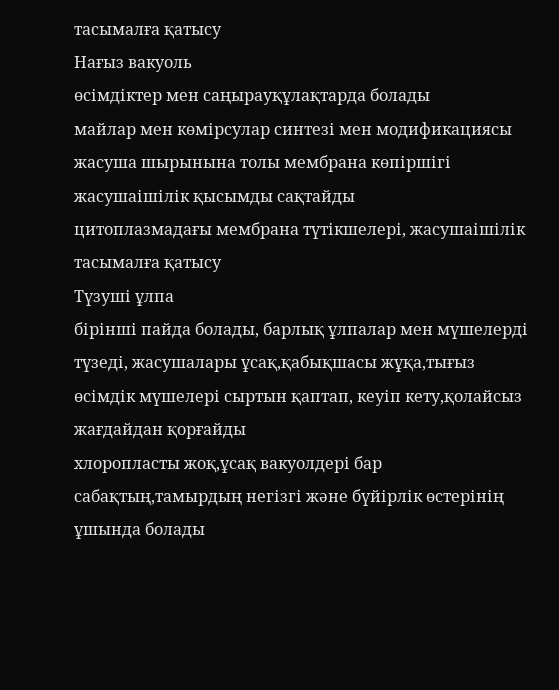тасымалға қатысу
Нағыз вакуоль
өсімдіктер мен саңырауқұлақтарда болады
майлар мен көмірсулар синтезі мен модификациясы
жасуша шырынына толы мембрана көпіршігі
жасушаішілік қысымды сақтайды
цитоплазмадағы мембрана түтікшелері, жасушаішілік тасымалға қатысу
Түзуші ұлпа
бірінші пайда болады, барлық ұлпалар мен мүшелерді түзеді, жасушалары ұсақ,қабықшасы жұқа,тығыз
өсімдік мүшелері сыртын қаптап, кеуіп кету,қолайсыз жағдайдан қорғайды
хлоропласты жоқ,ұсақ вакуолдері бар
сабақтың,тамырдың негізгі және бүйірлік өстерінің ұшында болады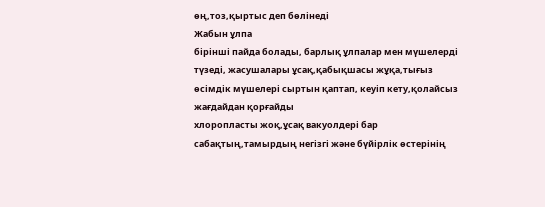өң,тоз,қыртыс деп бөлінеді
Жабын ұлпа
бірінші пайда болады, барлық ұлпалар мен мүшелерді түзеді, жасушалары ұсақ,қабықшасы жұқа,тығыз
өсімдік мүшелері сыртын қаптап, кеуіп кету,қолайсыз жағдайдан қорғайды
хлоропласты жоқ,ұсақ вакуолдері бар
сабақтың,тамырдың негізгі және бүйірлік өстерінің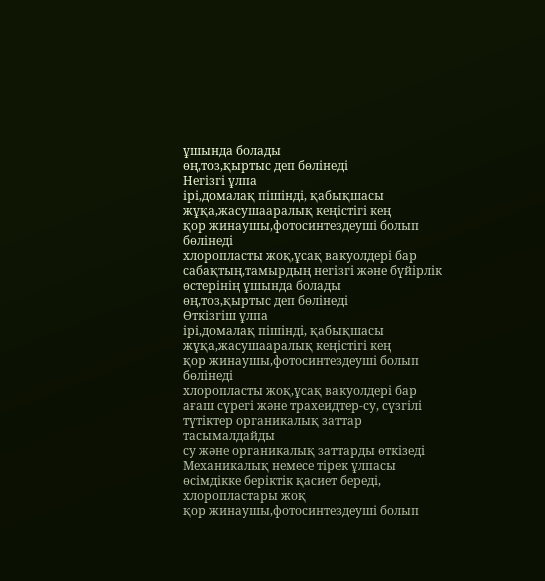ұшында болады
өң,тоз,қыртыс деп бөлінеді
Негізгі ұлпа
ірі,домалақ пішінді, қабықшасы жұқа,жасушааралық кеңістігі кең
қор жинаушы,фотосинтездеуші болып бөлінеді
хлоропласты жоқ,ұсақ вакуолдері бар
сабақтың,тамырдың негізгі және бүйірлік өстерінің ұшында болады
өң,тоз,қыртыс деп бөлінеді
Өткізгіш ұлпа
ірі,домалақ пішінді, қабықшасы жұқа,жасушааралық кеңістігі кең
қор жинаушы,фотосинтездеуші болып бөлінеді
хлоропласты жоқ,ұсақ вакуолдері бар
ағаш сүрегі және трахеидтер-су, сүзгілі түтіктер органикалық заттар тасымалдайды
су және органикалық заттарды өткізеді
Механикалық немесе тірек ұлпасы
өсімдікке беріктік қасиет береді, хлоропластары жоқ
қор жинаушы,фотосинтездеуші болып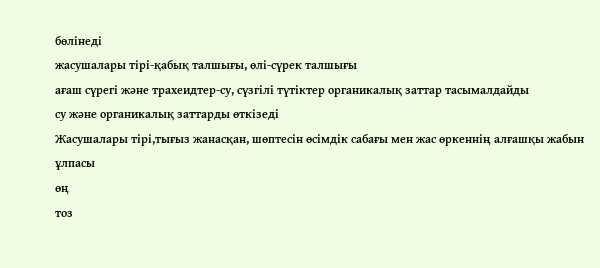бөлінеді
жасушалары тірі-қабық талшығы, өлі-сүрек талшығы
ағаш сүрегі және трахеидтер-су, сүзгілі түтіктер органикалық заттар тасымалдайды
су және органикалық заттарды өткізеді
Жасушалары тірі,тығыз жанасқан, шөптесін өсімдік сабағы мен жас өркеннің алғашқы жабын ұлпасы
өң
тоз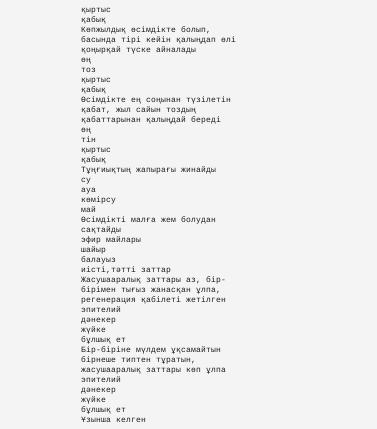қыртыс
қабық
Көпжылдық өсімдікте болып, басында тірі кейін қалыңдап өлі қоңырқай түске айналады
өң
тоз
қыртыс
қабық
Өсімдікте ең соңынан түзілетін қабат, жыл сайын тоздың қабаттарынан қалыңдай береді
өң
тін
қыртыс
қабық
Тұңғиықтың жапырағы жинайды
су
ауа
көмірсу
май
Өсімдікті малға жем болудан сақтайды
эфир майлары
шайыр
балауыз
иісті,тәтті заттар
Жасушааралық заттары аз, бір-бірімен тығыз жанасқан ұлпа, регенерация қабілеті жетілген
эпителий
дәнекер
жүйке
бұлшық ет
Бір-біріне мүлдем ұқсамайтын бірнеше типтен тұратын, жасушааралық заттары көп ұлпа
эпителий
дәнекер
жүйке
бұлшық ет
Ұзынша келген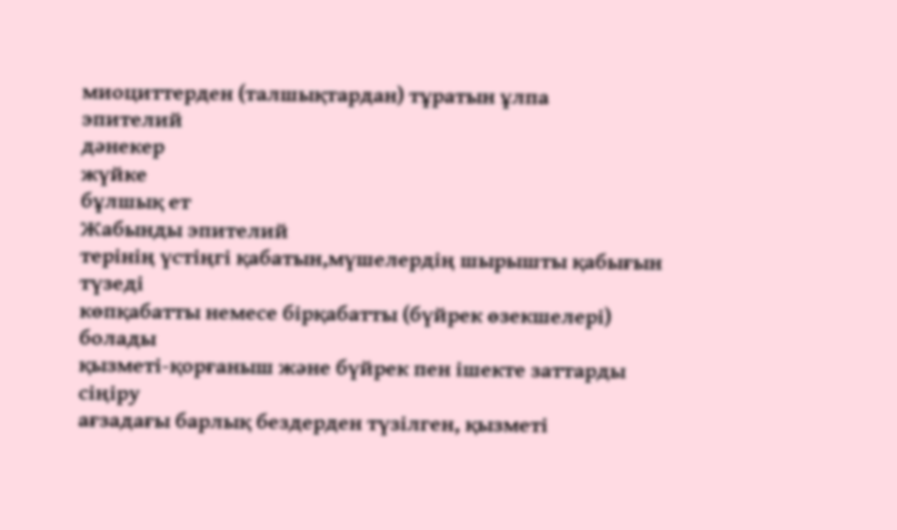миоциттерден (талшықтардан) тұратын ұлпа
эпителий
дәнекер
жүйке
бұлшық ет
Жабынды эпителий
терінің үстіңгі қабатын,мүшелердің шырышты қабығын түзеді
көпқабатты немесе бірқабатты (бүйрек өзекшелері) болады
қызметі-қорғаныш және бүйрек пен ішекте заттарды сіңіру
ағзадағы барлық бездерден түзілген, қызметі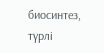биосинтез, түрлі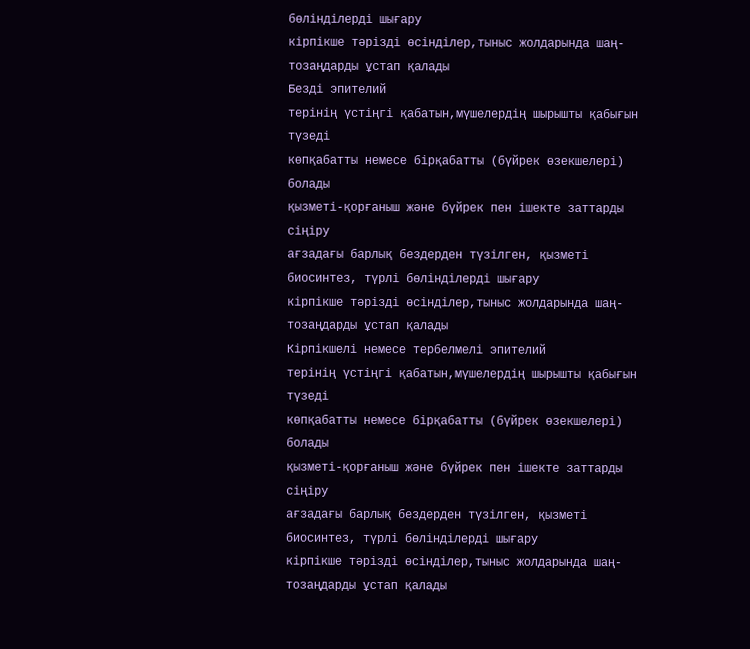бөлінділерді шығару
кірпікше тәрізді өсінділер,тыныс жолдарында шаң-тозаңдарды ұстап қалады
Безді эпителий
терінің үстіңгі қабатын,мүшелердің шырышты қабығын түзеді
көпқабатты немесе бірқабатты (бүйрек өзекшелері) болады
қызметі-қорғаныш және бүйрек пен ішекте заттарды сіңіру
ағзадағы барлық бездерден түзілген, қызметі биосинтез, түрлі бөлінділерді шығару
кірпікше тәрізді өсінділер,тыныс жолдарында шаң-тозаңдарды ұстап қалады
Кірпікшелі немесе тербелмелі эпителий
терінің үстіңгі қабатын,мүшелердің шырышты қабығын түзеді
көпқабатты немесе бірқабатты (бүйрек өзекшелері) болады
қызметі-қорғаныш және бүйрек пен ішекте заттарды сіңіру
ағзадағы барлық бездерден түзілген, қызметі биосинтез, түрлі бөлінділерді шығару
кірпікше тәрізді өсінділер,тыныс жолдарында шаң-тозаңдарды ұстап қалады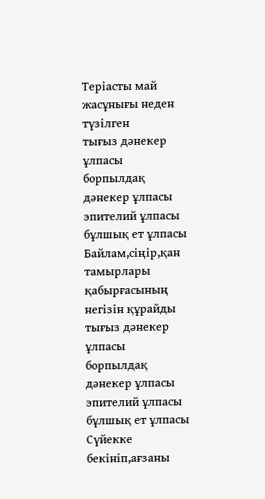Теріасты май жасұнығы неден түзілген
тығыз дәнекер ұлпасы
борпылдақ дәнекер ұлпасы
эпителий ұлпасы
бұлшық ет ұлпасы
Байлам,сіңір,қан тамырлары қабырғасының негізін құрайды
тығыз дәнекер ұлпасы
борпылдақ дәнекер ұлпасы
эпителий ұлпасы
бұлшық ет ұлпасы
Сүйекке бекініп,ағзаны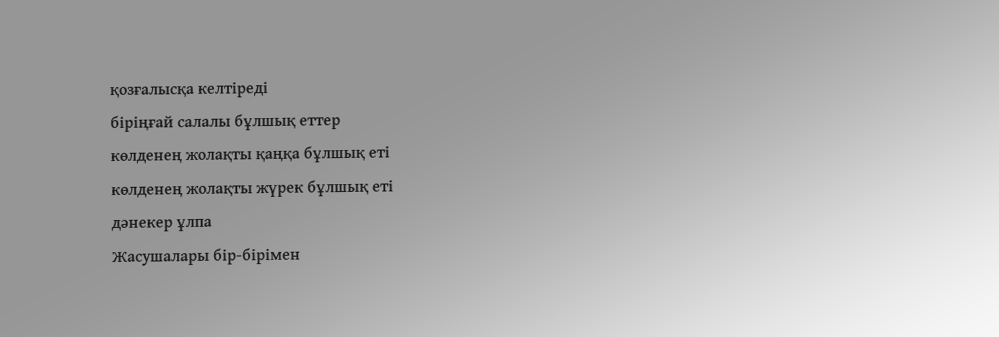қозғалысқа келтіреді
біріңғай салалы бұлшық еттер
көлденең жолақты қаңқа бұлшық еті
көлденең жолақты жүрек бұлшық еті
дәнекер ұлпа
Жасушалары бір-бірімен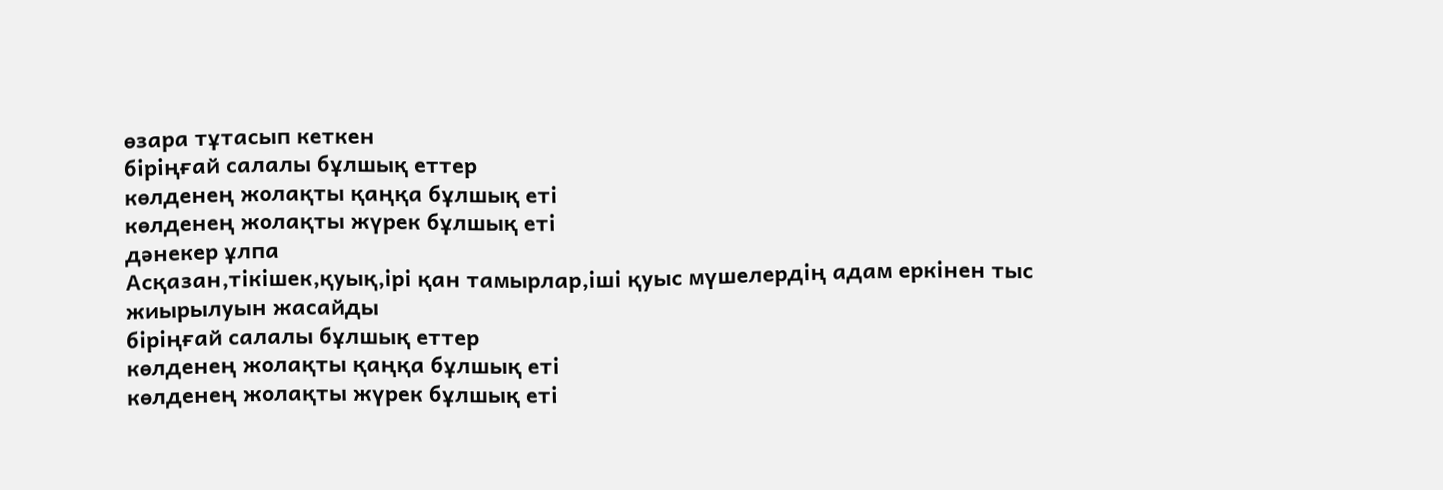өзара тұтасып кеткен
біріңғай салалы бұлшық еттер
көлденең жолақты қаңқа бұлшық еті
көлденең жолақты жүрек бұлшық еті
дәнекер ұлпа
Асқазан,тікішек,қуық,ірі қан тамырлар,іші қуыс мүшелердің адам еркінен тыс жиырылуын жасайды
біріңғай салалы бұлшық еттер
көлденең жолақты қаңқа бұлшық еті
көлденең жолақты жүрек бұлшық еті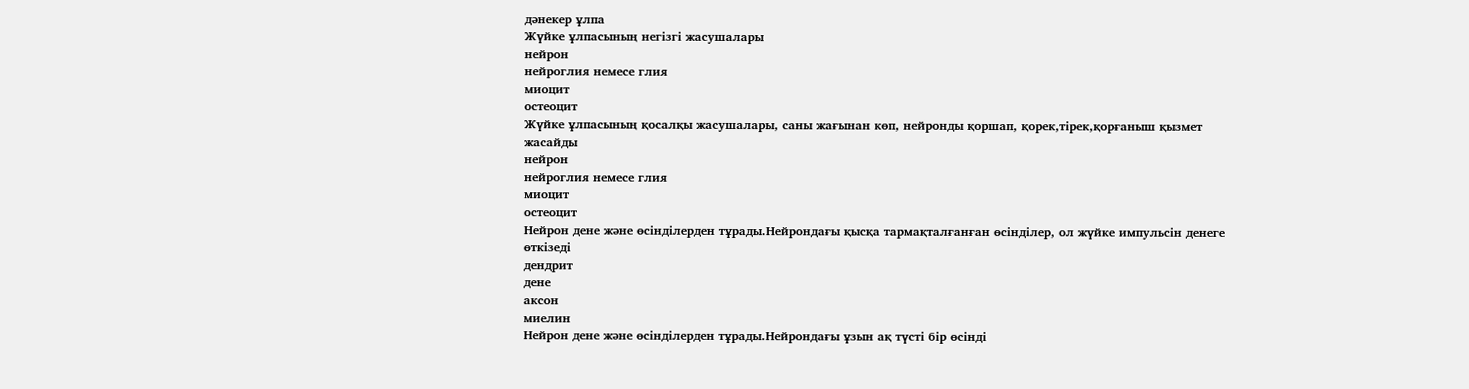дәнекер ұлпа
Жүйке ұлпасының негізгі жасушалары
нейрон
нейроглия немесе глия
миоцит
остеоцит
Жүйке ұлпасының қосалқы жасушалары, саны жағынан көп, нейронды қоршап, қорек,тірек,қорғаныш қызмет жасайды
нейрон
нейроглия немесе глия
миоцит
остеоцит
Нейрон дене және өсінділерден тұрады.Нейрондағы қысқа тармақталғанған өсінділер, ол жүйке импульсін денеге өткізеді
дендрит
дене
аксон
миелин
Нейрон дене және өсінділерден тұрады.Нейрондағы ұзын ақ түсті бір өсінді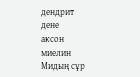дендрит
дене
аксон
миелин
Мидың сұр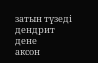затын түзеді
дендрит
дене
аксон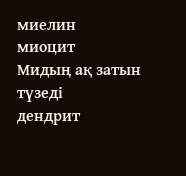миелин
миоцит
Мидың ақ затын түзеді
дендрит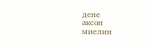дене
аксон
миелин